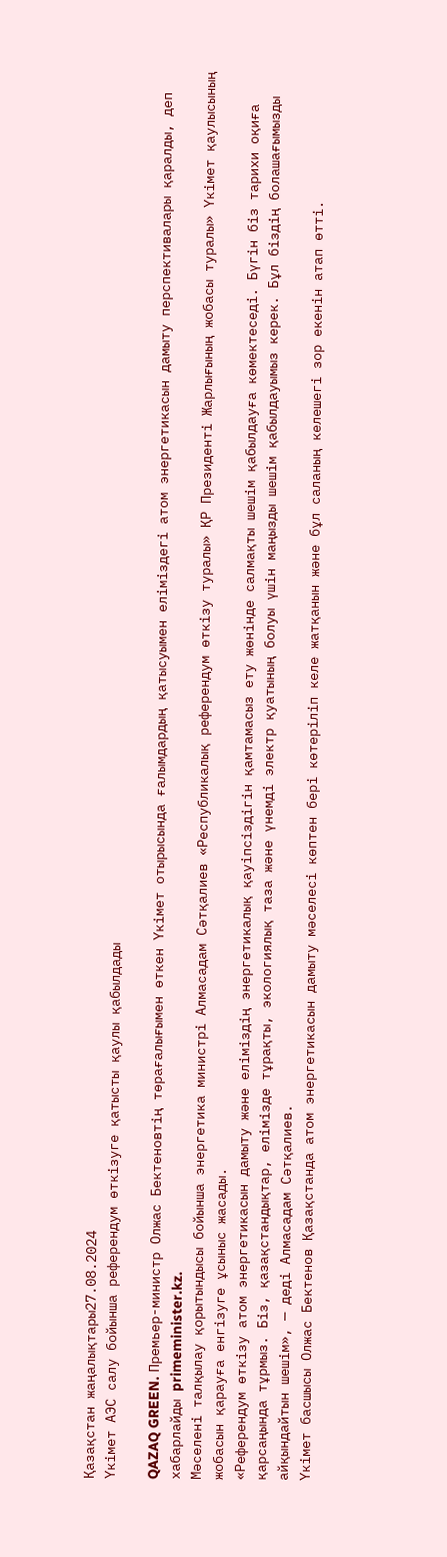Қазақстан жаңалықтары27.08.2024
Үкімет АЭС салу бойынша референдум өткізуге қатысты қаулы қабылдады

QAZAQ GREEN. Премьер-министр Олжас Бектеновтің төрағалығымен өткен Үкімет отырысында ғалымдардың қатысуымен еліміздегі атом энергетикасын дамыту перспективалары қаралды, деп хабарлайды primeminister.kz.
Мәселені талқылау қорытындысы бойынша энергетика министрі Алмасадам Сәтқалиев «Республикалық референдум өткізу туралы» ҚР Президенті Жарлығының жобасы туралы» Үкімет қаулысының жобасын қарауға енгізуге ұсыныс жасады.
«Референдум өткізу атом энергетикасын дамыту және еліміздің энергетикалық қауіпсіздігін қамтамасыз ету жөнінде салмақты шешім қабылдауға көмектеседі. Бүгін біз тарихи оқиға қарсаңында тұрмыз. Біз, қазақстандықтар, елімізде тұрақты, экологиялық таза және үнемді электр қуатының болуы үшін маңызды шешім қабылдауымыз керек. Бұл біздің болашағымызды айқындайтын шешім», — деді Алмасадам Сәтқалиев.
Үкімет басшысы Олжас Бектенов Қазақстанда атом энергетикасын дамыту мәселесі көптен бері көтеріліп келе жатқанын және бұл саланың келешегі зор екенін атап өтті.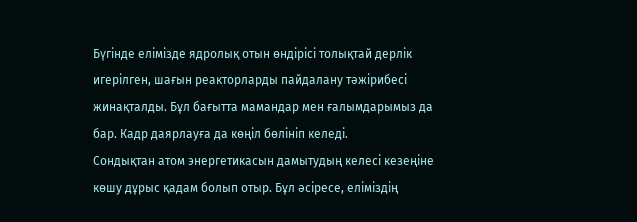Бүгінде елімізде ядролық отын өндірісі толықтай дерлік игерілген, шағын реакторларды пайдалану тәжірибесі жинақталды. Бұл бағытта мамандар мен ғалымдарымыз да бар. Кадр даярлауға да көңіл бөлініп келеді.
Сондықтан атом энергетикасын дамытудың келесі кезеңіне көшу дұрыс қадам болып отыр. Бұл әсіресе, еліміздің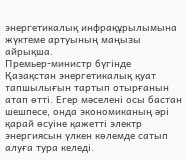энергетикалық инфрақұрылымына жүктеме артуының маңызы айрықша.
Премьер-министр бүгінде Қазақстан энергетикалық қуат тапшылығын тартып отырғанын атап өтті. Егер мәселені осы бастан шешпесе, онда экономиканың әрі қарай өсуіне қажетті электр энергиясын үлкен көлемде сатып алуға тура келеді.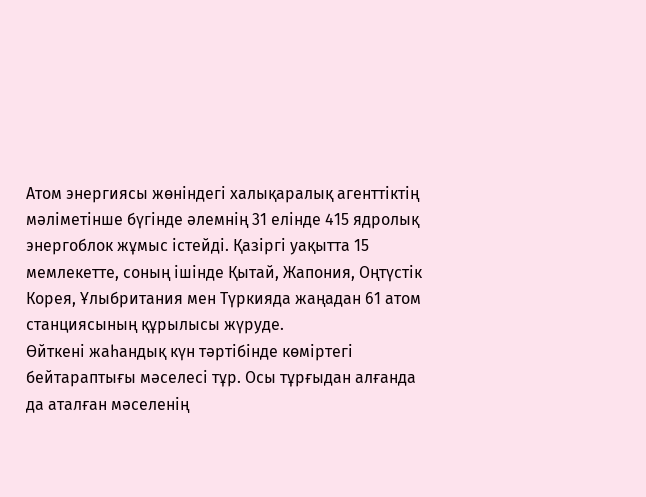Атом энергиясы жөніндегі халықаралық агенттіктің мәліметінше бүгінде әлемнің 31 елінде 415 ядролық энергоблок жұмыс істейді. Қазіргі уақытта 15 мемлекетте, соның ішінде Қытай, Жапония, Оңтүстік Корея, Ұлыбритания мен Түркияда жаңадан 61 атом станциясының құрылысы жүруде.
Өйткені жаһандық күн тәртібінде көміртегі бейтараптығы мәселесі тұр. Осы тұрғыдан алғанда да аталған мәселенің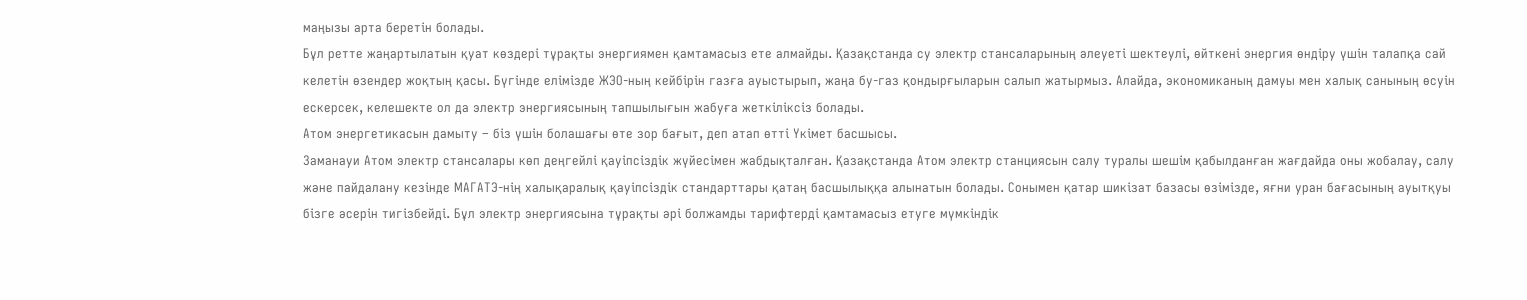маңызы арта беретін болады.
Бұл ретте жаңартылатын қуат көздері тұрақты энергиямен қамтамасыз ете алмайды. Қазақстанда су электр стансаларының әлеуеті шектеулі, өйткені энергия өндіру үшін талапқа сай келетін өзендер жоқтың қасы. Бүгінде елімізде ЖЭО-ның кейбірін газға ауыстырып, жаңа бу-газ қондырғыларын салып жатырмыз. Алайда, экономиканың дамуы мен халық санының өсуін ескерсек, келешекте ол да электр энергиясының тапшылығын жабуға жеткіліксіз болады.
Атом энергетикасын дамыту – біз үшін болашағы өте зор бағыт, деп атап өтті Үкімет басшысы.
Заманауи Атом электр стансалары көп деңгейлі қауіпсіздік жүйесімен жабдықталған. Қазақстанда Атом электр станциясын салу туралы шешім қабылданған жағдайда оны жобалау, салу және пайдалану кезінде МАГАТЭ-нің халықаралық қауіпсіздік стандарттары қатаң басшылыққа алынатын болады. Сонымен қатар шикізат базасы өзімізде, яғни уран бағасының ауытқуы бізге әсерін тигізбейді. Бұл электр энергиясына тұрақты әрі болжамды тарифтерді қамтамасыз етуге мүмкіндік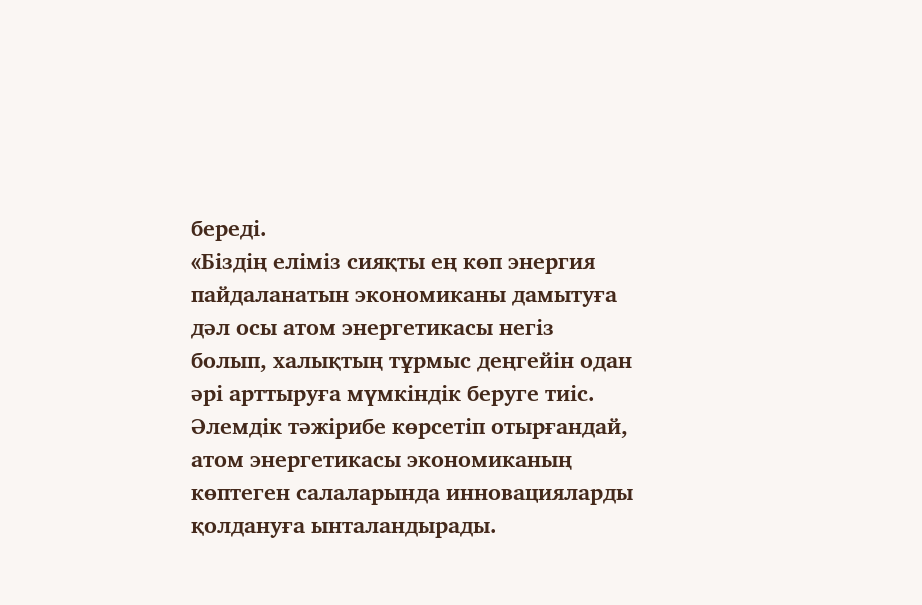береді.
«Біздің еліміз сияқты ең көп энергия пайдаланатын экономиканы дамытуға дәл осы атом энергетикасы негіз болып, халықтың тұрмыс деңгейін одан әрі арттыруға мүмкіндік беруге тиіс. Әлемдік тәжірибе көрсетіп отырғандай, атом энергетикасы экономиканың көптеген салаларында инновацияларды қолдануға ынталандырады.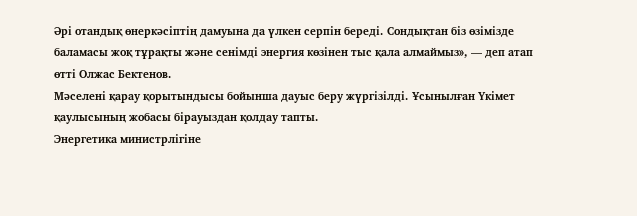Әрі отандық өнеркәсіптің дамуына да үлкен серпін береді. Сондықтан біз өзімізде баламасы жоқ тұрақты және сенімді энергия көзінен тыс қала алмаймыз», — деп атап өтті Олжас Бектенов.
Мәселені қарау қорытындысы бойынша дауыс беру жүргізілді. Ұсынылған Үкімет қаулысының жобасы бірауыздан қолдау тапты.
Энергетика министрлігіне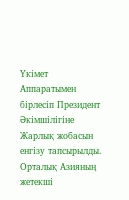Үкімет Аппаратымен бірлесіп Президент Әкімшілігіне Жарлық жобасын енгізу тапсырылды.
Орталық Азияның жетекші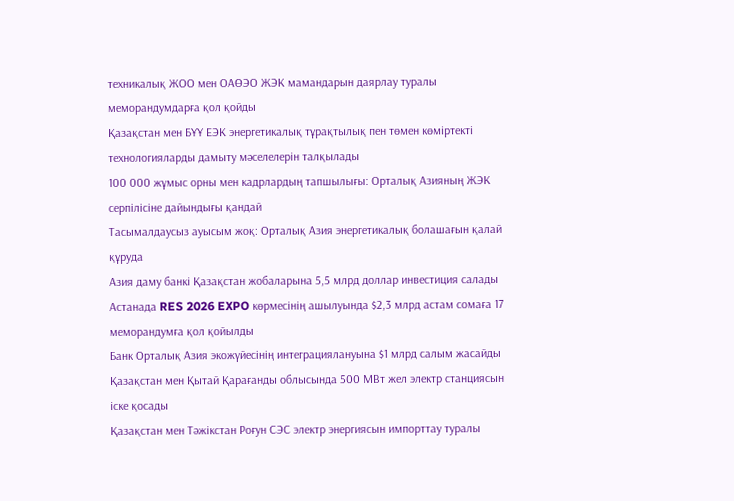техникалық ЖОО мен ОАӨЭО ЖЭК мамандарын даярлау туралы меморандумдарға қол қойды
Қазақстан мен БҰҰ ЕЭК энергетикалық тұрақтылық пен төмен көміртекті технологияларды дамыту мәселелерін талқылады
100 000 жұмыс орны мен кадрлардың тапшылығы: Орталық Азияның ЖЭК серпілісіне дайындығы қандай
Тасымалдаусыз ауысым жоқ: Орталық Азия энергетикалық болашағын қалай құруда
Азия даму банкі Қазақстан жобаларына 5,5 млрд доллар инвестиция салады
Астанада RES 2026 EXPO көрмесінің ашылуында $2,3 млрд астам сомаға 17 меморандумға қол қойылды
Банк Орталық Азия экожүйесінің интеграциялануына $1 млрд салым жасайды
Қазақстан мен Қытай Қарағанды облысында 500 МВт жел электр станциясын іске қосады
Қазақстан мен Тәжікстан Роғун СЭС электр энергиясын импорттау туралы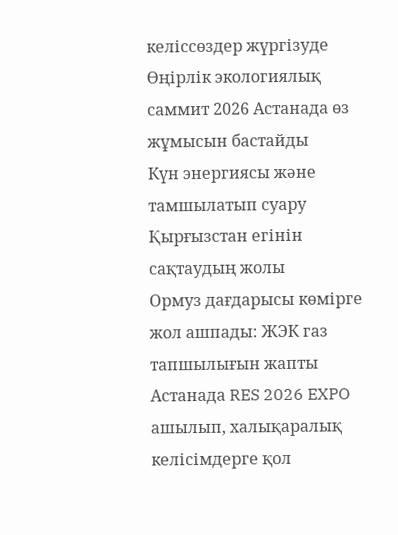келіссөздер жүргізуде
Өңірлік экологиялық саммит 2026 Астанада өз жұмысын бастайды
Күн энергиясы және тамшылатып суару Қырғызстан егінін сақтаудың жолы
Ормуз дағдарысы көмірге жол ашпады: ЖЭК газ тапшылығын жапты
Астанада RES 2026 EXPO ашылып, халықаралық келісімдерге қол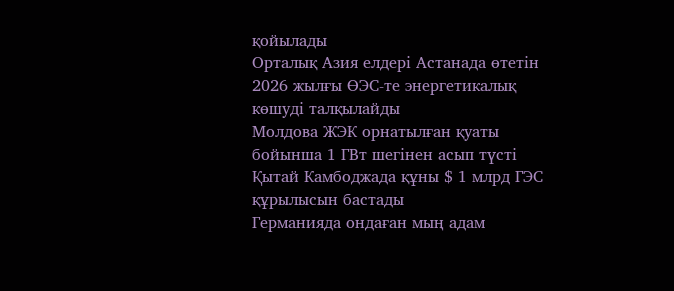қойылады
Орталық Азия елдері Астанада өтетін 2026 жылғы ӨЭС-те энергетикалық көшуді талқылайды
Молдова ЖЭК орнатылған қуаты бойынша 1 ГВт шегінен асып түсті
Қытай Камбоджада құны $ 1 млрд ГЭС құрылысын бастады
Германияда ондаған мың адам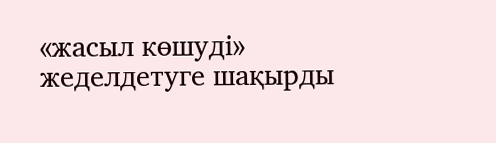«жасыл көшуді» жеделдетуге шақырды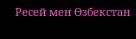Ресей мен Өзбекстан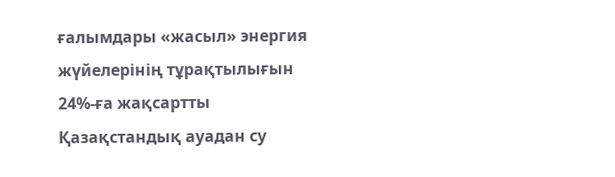ғалымдары «жасыл» энергия жүйелерінің тұрақтылығын 24%-ға жақсартты
Қазақстандық ауадан су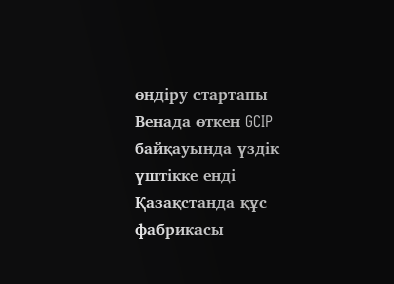өндіру стартапы Венада өткен GCIP байқауында үздік үштікке енді
Қазақстанда құс фабрикасы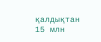қалдықтан 15 млн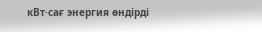кВт·сағ энергия өндірді